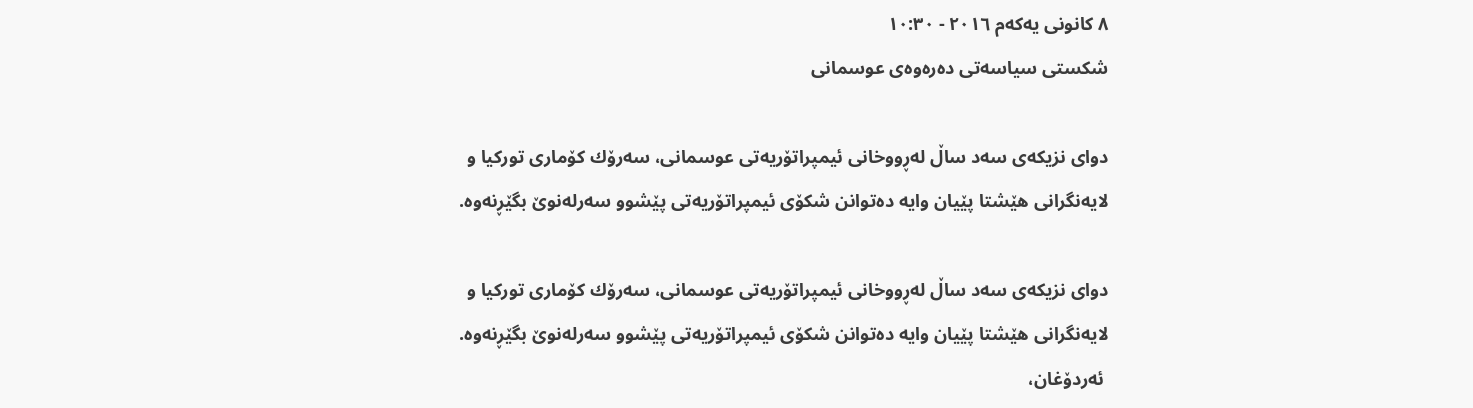٨ کانونی یەکەم ٢٠١٦ - ١٠:٣٠
شكستی سیاسه‌تی ده‌ره‌وه‌ی عوسمانی

دوای نزیكه‌ی سه‌د ساڵ له‌ڕووخانی ئیمپراتۆریه‌تی عوسمانی، سه‌رۆك كۆماری توركیا و لایه‌نگرانی هێشتا پێیان وایه ‌ده‌توانن شكۆی ئیمپراتۆریه‌تی پێشوو سه‌رله‌نوێ بگێڕنه‌وه‌.

دوای نزیكه‌ی سه‌د ساڵ له‌ڕووخانی ئیمپراتۆریه‌تی عوسمانی، سه‌رۆك كۆماری توركیا و لایه‌نگرانی هێشتا پێیان وایه ‌ده‌توانن شكۆی ئیمپراتۆریه‌تی پێشوو سه‌رله‌نوێ بگێڕنه‌وه‌.
 ئەردۆغان،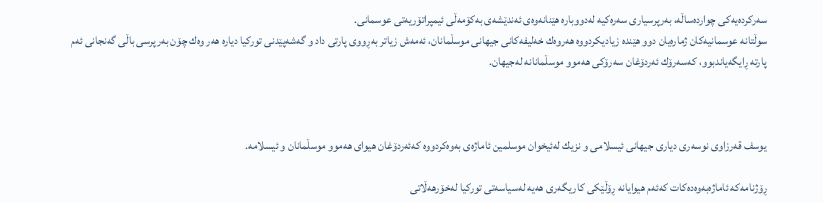سه‌ركرده‌یه‌كی چوارده‌ساڵه‌، به‌رپرسیاری سه‌ره‌كیه ‌له‌دووباره ‌هێنانه‌وه‌ی ئه‌ندێشه‌ی به‌كۆمه‌ڵی ئیمپراتۆریه‌تی عوسمانی.
سوڵتانه ‌عوسمانیه‌كان ژماره‌یان دوو هێنده ‌زیادیكردووه ‌هه‌روه‌ك خه‌لیفه‌كانی جیهانی موسڵمانان، ئه‌مه‌ش زیاتر به‌ڕووی پارتی داد و گه‌شه‌پێدنی توركیا دیاره ‌هه‌ر وه‌ك چۆن به‌رپرسی باڵی گه‌نجانی ئه‌م پارته ‌ڕایگه‌یاندبوو، كه‌سه‌رۆك ئەردۆغان سه‌رۆكی هه‌موو موسڵمانانه‌ له‌جیهان.



یوسف قه‌رزاوی نوسه‌ری دیاری جیهانی ئیسلامی و نزیك‌ له‌ئیخوان موسلمین ‌ئاماژه‌ی به‌وه‌كردووه ‌كه‌ئەردۆغان هیوای هه‌موو موسڵمانان و ئیسلامه‌.

ڕۆژنامه‌كه ‌ئاماژه‌به‌وه‌ده‌كات كه‌ئه‌م هیوایانه ‌ڕۆڵێكی كاریگه‌ری هه‌یه‌ له‌سیاسه‌تی توركیا له‌خۆرهه‌ڵاتی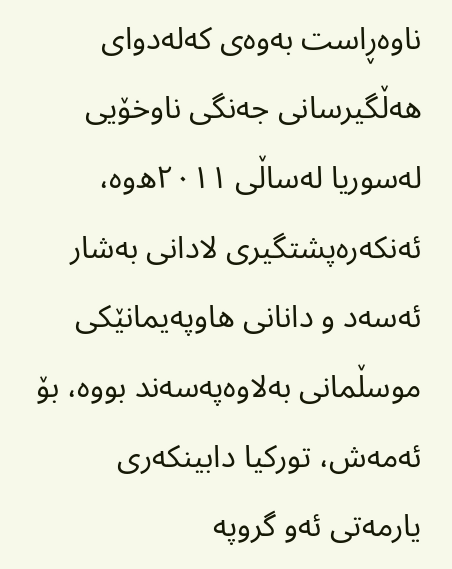ناوه‌ڕاست به‌وه‌ی كه‌له‌دوای هه‌ڵگیرسانی جه‌نگی ناوخۆیی له‌سوریا له‌ساڵی ٢٠١١ه‌وه‌، ئه‌نكه‌ره‌پشتگیری لادانی به‌شار ئه‌سه‌د و دانانی ‌هاوپه‌یمانێكی موسڵمانی به‌لاوه‌په‌سه‌ند بووه‌، بۆ ئه‌مه‌ش، توركیا دابینكه‌ری یارمه‌تی ئه‌و گروپه‌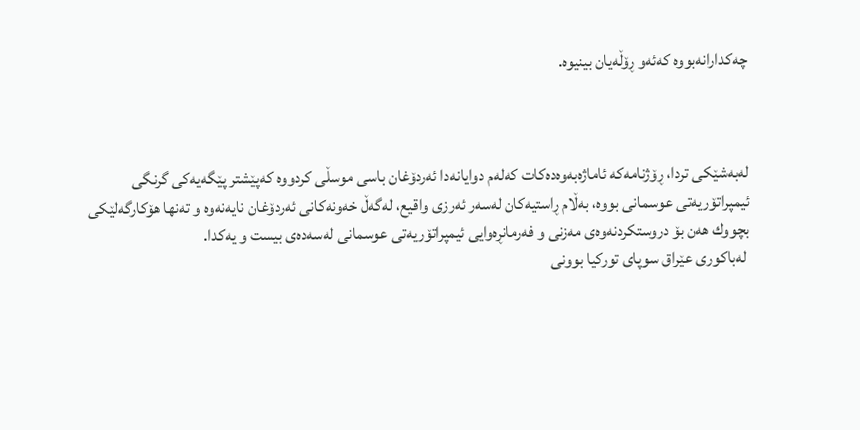چه‌كدارانه‌بووه ‌كه‌ئه‌و ڕۆڵه‌یان بینیوه‌.



له‌به‌شێكی تردا، ڕۆژنامه‌كه‌ ئاماژه‌به‌وه‌ده‌كات كه‌له‌م دوایانه‌دا ئەردۆغان باسی موسڵی كردووه‌ كه‌پێشتر پێگه‌یه‌كی گرنگی ئیمپراتۆریه‌تی عوسمانی بووه‌، به‌ڵام ڕاستیه‌كان له‌سه‌ر ئه‌رزی واقیع، له‌گه‌ڵ خه‌ونه‌كانی ئەردۆغان نایه‌نه‌وه ‌و ته‌نها هۆكارگه‌لێكی بچووك هه‌ن بۆ دروستكردنه‌وه‌ی مه‌زنی و فه‌رمانڕه‌وایی ئیمپراتۆریه‌تی عوسمانی له‌سه‌ده‌ی بیست و یه‌كدا.
 له‌باكوری عێراق سوپای توركیا بوونی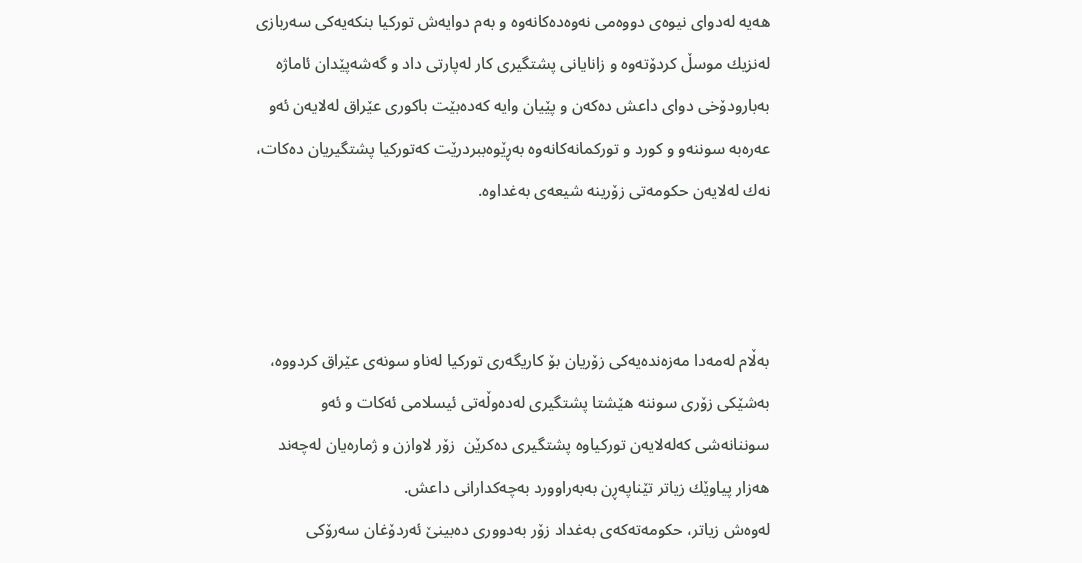هه‌یه ‌له‌دوای نیوه‌ی دووه‌می نه‌وه‌ده‌كانه‌وه ‌و به‌م دوایه‌ش توركیا بنكه‌یه‌كی سه‌ربازی له‌نزیك موسڵ كردۆته‌وه ‌و زانایانی پشتگیری كار له‌پارتی داد و گه‌شه‌پێدان ئاماژه‌ به‌بارودۆخی دوای داعش ده‌كه‌ن و پێیان وایه ‌كه‌ده‌بێت باكوری عێراق له‌لایه‌ن ئه‌و عه‌ره‌به ‌سوننه‌و و كورد و توركمانەکانه‌‌‌وه ‌به‌ڕێوه‌ببردرێت كه‌توركیا پشتگیریان ده‌كات، نه‌ك له‌لایه‌ن حكومه‌تی زۆرینه‌ شیعه‌ی به‌غداوه‌.



به‌ڵام له‌مه‌دا مه‌زه‌نده‌یه‌كی زۆریان بۆ كاریگه‌ری توركیا له‌ناو سونه‌ی عێراق كردووه‌، به‌شێكی زۆری سوننه ‌هێشتا پشتگیری له‌ده‌وڵه‌تی ئیسلامی ئه‌كات و ئه‌و سوننانه‌شی كه‌له‌لایه‌ن توركیاوه ‌پشتگیری ده‌كرێن  زۆر لاوازن و ژماره‌یان له‌چه‌ند هه‌زار پیاوێك زیاتر تێناپه‌ڕن به‌به‌راوورد به‌چه‌كدارانی داعش.
له‌وه‌ش زیاتر، حكومه‌ته‌كه‌ی به‌غداد زۆر به‌دووری ده‌بینێ ئەردۆغان سه‌رۆكی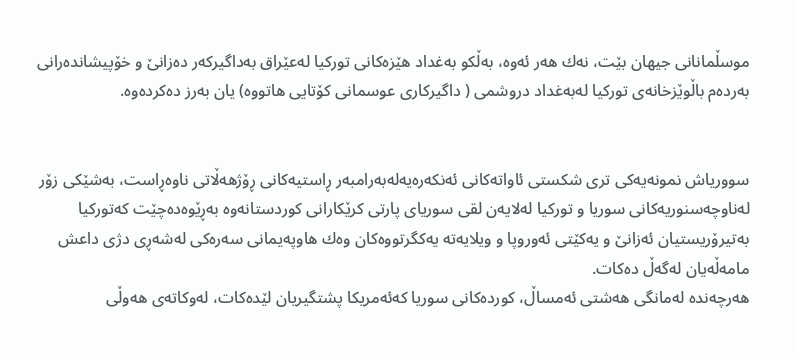موسڵمانانی جیهان بێت، نه‌ك هه‌ر ئه‌وه‌، به‌ڵكو به‌غداد هێزه‌كانی توركیا له‌عێراق به‌داگیركه‌ر ده‌زانێ و خۆپیشانده‌رانی به‌رده‌م باڵوێزخانه‌ی توركیا له‌به‌غداد دروشمی ( داگیركاری عوسمانی كۆتایی هاتووه‌) یان به‌رز ده‌كرده‌وه.


سووریاش نمونه‌یه‌كی تری شكستی ئاواته‌كانی ئه‌نكه‌ره‌یه‌له‌به‌رامبه‌ر ڕاستیه‌كانی ڕۆژهه‌ڵاتی ناوه‌ڕاست، به‌شێكی زۆر له‌ناوچه‌سنوریه‌كانی سوریا و توركیا له‌لایه‌ن لقی سوریای پارتی كرێكارانی كوردستانه‌وه ‌به‌ڕێوه‌ده‌چێت كه‌توركیا به‌تیرۆریستیان ئه‌زانێ و یه‌كێتی ئه‌وروپا و ویلایه‌ته ‌یه‌كگرتووه‌كان وه‌ك هاوپه‌یمانی سه‌ره‌كی له‌شه‌ڕی دژی داعش مامه‌ڵه‌یان له‌گه‌ڵ ده‌كات.
هه‌رچه‌نده ‌له‌مانگی هه‌شتی ئه‌مساڵ، كورده‌كانی سوریا كه‌ئه‌مریكا پشتگیریان لێده‌كات، له‌وكاته‌ی هه‌وڵی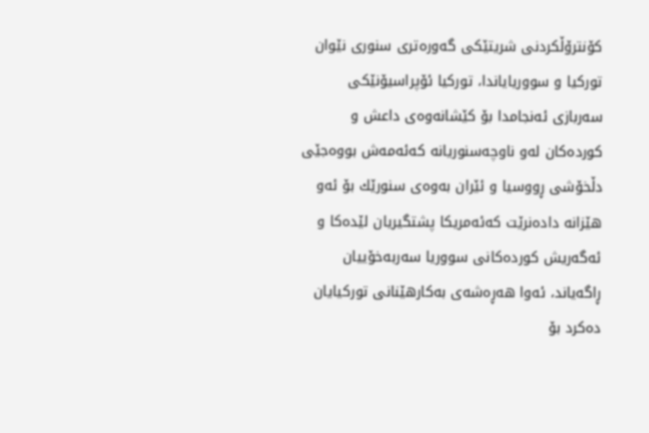كۆنترۆڵكردنی شریتێكی گه‌وره‌تری سنوری نێوان توركیا و سووریایاندا، توركیا ئۆپراسیۆنێكی سه‌ربازی ئه‌نجامدا بۆ كێشانه‌وه‌ی داعش و كورده‌كان له‌و ناوچه‌سنوریانه ‌كه‌ئه‌مه‌ش بووه‌جێی دڵخۆشی ڕووسیا و ئێران به‌وه‌ی سنورێك بۆ ئه‌و هێزانه‌ داده‌نرێت كه‌ئه‌مریكا پشتگیریان لێده‌كا و ئه‌گه‌ریش كورده‌كانی سووریا سه‌ربه‌خۆییان ڕاگه‌یاند، ئه‌وا هه‌ڕه‌شه‌ی به‌كارهێنانی توركیایان ده‌كرد بۆ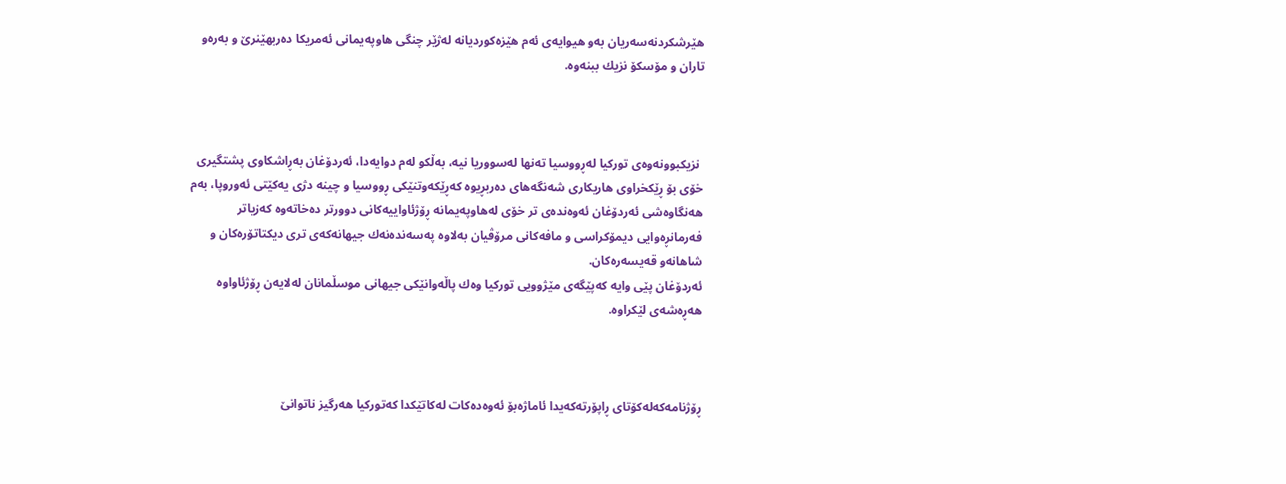هێرشكردنه‌سه‌ریان به‌و هیوایه‌ی ئه‌م هێزه‌كوردیانه ‌له‌ژێر چنگی هاوپه‌یمانی ئه‌مریكا ده‌ربهێنرێ و به‌ره‌و تاران و مۆسكۆ نزیك ببنه‌وه‌.



 نزیكبوونه‌وه‌ی توركیا له‌ڕووسیا ته‌نها له‌سووریا نیه‌، به‌ڵكو له‌م دوایه‌دا، ئەردۆغان به‌ڕاشكاوی پشتگیری خۆی بۆ ڕێكخراوی هاریكاری شه‌نگه‌های ده‌ربڕیوه ‌كه‌ڕێكه‌وتنێكی ڕووسیا و چینه ‌دژی یه‌كێتی ئه‌وروپا، به‌م هه‌نگاوه‌شی ئەردۆغان ئه‌وه‌نده‌ی تر خۆی له‌هاوپه‌یمانه ‌ڕۆژئاواییه‌كانی دوورتر ده‌خاته‌وه ‌كه‌زیاتر فه‌رمانڕه‌وایی دیمۆكراسی و مافه‌‌كانی مرۆڤیان به‌لاوه ‌په‌سه‌نده‌نه‌ك جیهانه‌كه‌ی تری دیكتاتۆره‌كان و شاهانه‌و قه‌یسه‌ره‌كان.
ئەردۆغان پێی وایه‌ كه‌پێگه‌ی مێژوویی توركیا وه‌ك پاڵه‌وانێكی جیهانی موسڵمانان له‌لایه‌ن ڕۆژئاواوه‌ هه‌ڕه‌شه‌ی لێكراوه‌.



ڕۆژنامه‌كه‌‌له‌كۆتای ڕاپۆرتەکەیدا ئاماژه‌بۆ ئه‌وه‌ده‌كات له‌كاتێكدا كه‌توركیا هه‌رگیز ناتوانێ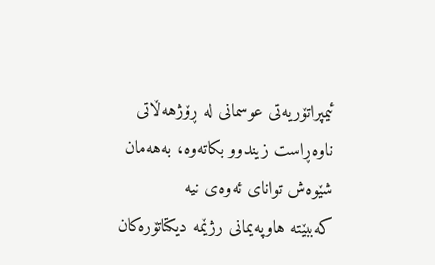ئیمپراتۆریه‌تی عوسمانی له‌ ڕۆژهه‌ڵاتی ناوه‌ڕاست زیندوو بكاته‌وه‌، به‌هه‌مان شێوه‌ش توانای ئه‌وه‌ی نیه‌ كه‌ببێته ‌هاوپه‌یمانی رژێمه‌ دیكتاتۆره‌كان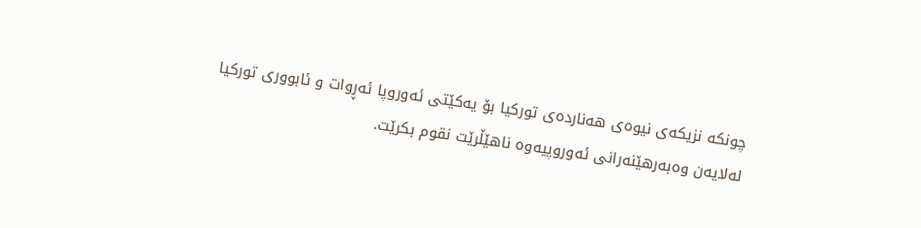چونكه ‌نزیكه‌ی نیوه‌ی هه‌نارده‌ی توركیا بۆ یه‌كێتی ئه‌وروپا ئه‌ڕوات و ئابووری توركیا له‌لایه‌ن وه‌به‌رهێنه‌رانی ئه‌وروپیه‌وه ‌ناهێڵرێت نقوم بكرێت.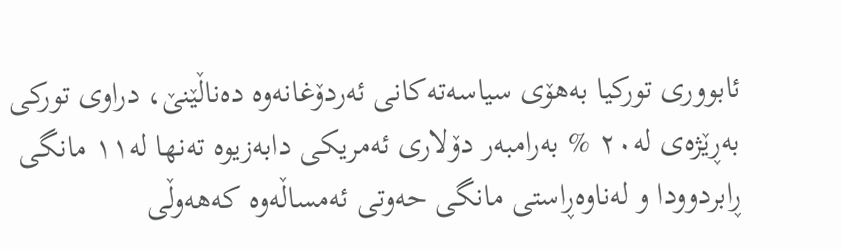ئابووری توركیا به‌هۆی سیاسه‌ته‌كانی ئەردۆغانه‌وه ‌ده‌ناڵێنێ، دراوی توركی به‌ڕێژه‌ی له‌٢٠ % به‌رامبه‌ر دۆلاری ئه‌مریكی دابه‌زیوه ‌ته‌نها له‌١١ مانگی ڕابردوودا و له‌ناوه‌ڕاستی مانگی حه‌وتی ئه‌مساڵه‌وه ‌كه‌هه‌وڵی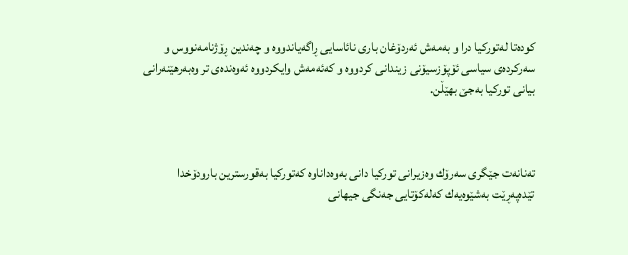كوده‌تا له‌توركیا درا و به‌مه‌ش ئەردۆغان باری نائاسایی ڕاگه‌یاندووه ‌و چه‌ندین ڕۆژنامه‌نووس و سه‌ركرده‌ی سیاسی ئۆپۆزسیۆنی زیندانی كردووه ‌و كه‌ئه‌مه‌ش وایكردووه‌ ئه‌وه‌نده‌ی تر وه‌به‌رهێنه‌رانی بیانی توركیا به‌جێ بهێڵن.



ته‌نانه‌ت جێگری سه‌رۆك وه‌زیرانی توركیا دانی به‌وه‌داناوه‌ كه‌توركیا به‌قورسترین بارودۆخدا تێده‌په‌ڕێت به‌شێوه‌یه‌ك كه‌له‌كۆتایی جه‌نگی جیهانی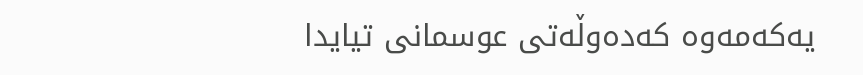یه‌كه‌مه‌وه كه‌ده‌وڵه‌تی عوسمانی تیایدا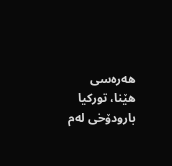هه‌ره‌سی هێنا، ‌توركیا بارودۆخی له‌م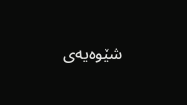شێوه‌یه‌ی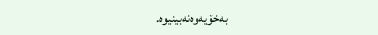به‌خۆیه‌وه‌نه‌بینیوه‌.